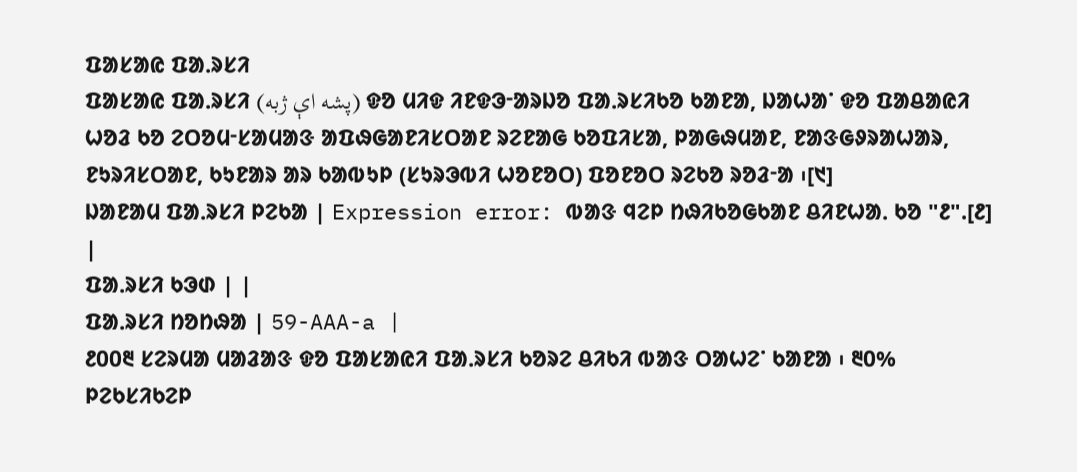ᱯᱟᱥᱟᱭ ᱯᱟᱹᱨᱥᱤ
ᱯᱟᱥᱟᱭ ᱯᱟᱹᱨᱥᱤ (پشه اې ژبه) ᱫᱚ ᱢᱤᱫ ᱤᱱᱫᱳᱼᱟᱨᱡᱚ ᱯᱟᱹᱨᱥᱤᱠᱚ ᱠᱟᱱᱟ, ᱡᱟᱦᱟᱸ ᱫᱚ ᱯᱟᱪᱟᱭᱤ ᱦᱚᱲ ᱠᱚ ᱮᱛᱚᱢᱼᱥᱟᱢᱟᱝ ᱟᱯᱷᱜᱟᱱᱤᱥᱛᱟᱱ ᱨᱮᱱᱟᱜ ᱠᱚᱯᱤᱥᱟ, ᱞᱟᱜᱷᱢᱟᱱ, ᱱᱟᱝᱜᱽᱨᱟᱦᱟᱨ, ᱱᱩᱨᱤᱥᱛᱟᱱ, ᱠᱩᱱᱟᱨ ᱟᱨ ᱠᱟᱵᱩᱞ (ᱥᱩᱨᱳᱵᱤ ᱦᱚᱱᱚᱛ) ᱯᱚᱱᱚᱛ ᱨᱮᱠᱚ ᱨᱚᱲᱼᱟ ᱾[᱑]
ᱡᱟᱱᱟᱢ ᱯᱟᱹᱨᱥᱤ ᱞᱮᱠᱟ | Expression error: ᱵᱟᱝ ᱧᱮᱞ ᱴᱷᱤᱠᱚᱜᱠᱟᱱ ᱪᱤᱱᱦᱟᱹ ᱠᱚ "᱒".[᱒] |
ᱯᱟᱹᱨᱥᱤ ᱠᱳᱰ | |
ᱯᱟᱹᱨᱥᱤ ᱴᱚᱴᱷᱟ | 59-AAA-a |
᱒᱐᱐᱓ ᱥᱮᱨᱢᱟ ᱢᱟᱲᱟᱝ ᱫᱚ ᱯᱟᱥᱟᱭᱤ ᱯᱟᱹᱨᱥᱤ ᱠᱚᱨᱮ ᱪᱤᱠᱤ ᱵᱟᱝ ᱛᱟᱦᱮᱸ ᱠᱟᱱᱟ ᱾ ᱓᱐% ᱞᱮᱠᱥᱤᱠᱮᱞ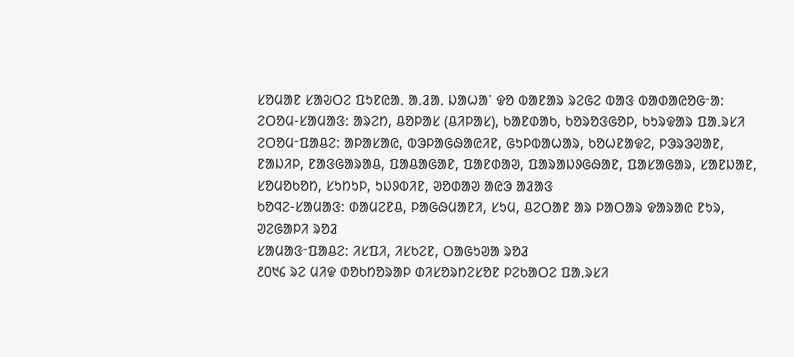ᱥᱚᱢᱟᱱ ᱥᱟᱶᱛᱮ ᱯᱩᱱᱭᱟᱹ ᱟᱹᱲᱟᱹ ᱡᱟᱦᱟᱸ ᱫᱚ ᱵᱟᱱᱟᱨ ᱨᱮᱜᱮ ᱵᱟᱝ ᱵᱟᱰᱟᱭᱚᱜᱼᱟ:
ᱮᱛᱚᱢ-ᱥᱟᱢᱟᱝ: ᱟᱨᱮᱴ, ᱪᱚᱞᱟᱥ (ᱪᱤᱞᱟᱥ), ᱠᱟᱱᱰᱟᱠ, ᱠᱚᱨᱚᱝᱜᱚᱞ, ᱠᱩᱨᱫᱟᱨ ᱯᱟᱹᱨᱥᱤ
ᱮᱛᱚᱢᱼᱯᱟᱪᱮ: ᱟᱞᱟᱥᱟᱭ, ᱵᱳᱞᱟᱜᱷᱟᱭᱤᱱ, ᱜᱩᱞᱵᱟᱦᱟᱨ, ᱠᱚᱦᱱᱟᱫᱮ, ᱞᱳᱨᱳᱣᱟᱱ, ᱱᱟᱡᱤᱞ, ᱱᱟᱝᱜᱟᱨᱟᱪ, ᱯᱟᱪᱟᱜᱟᱱ, ᱯᱟᱱᱰᱟᱣ, ᱯᱟᱨᱟᱡᱽᱜᱷᱟᱱ, ᱯᱟᱥᱟᱜᱟᱨ, ᱥᱟᱱᱡᱟᱱ, ᱥᱚᱢᱚᱠᱚᱴ, ᱥᱩᱴᱩᱞ, ᱩᱡᱽᱵᱤᱱ, ᱣᱚᱰᱟᱣ ᱟᱭᱳ ᱟᱲᱟᱝ
ᱠᱚᱧᱮ-ᱥᱟᱢᱟᱝ: ᱰᱟᱢᱮᱱᱪ, ᱞᱟᱜᱷᱢᱟᱱᱤ, ᱥᱩᱢ, ᱪᱮᱛᱟᱱ ᱟᱨ ᱞᱟᱛᱟᱨ ᱫᱟᱨᱟᱭ ᱱᱩᱨ, ᱣᱮᱜᱟᱞᱤ ᱨᱚᱲ
ᱥᱟᱢᱟᱝᱼᱯᱟᱪᱮ: ᱤᱥᱯᱤ, ᱤᱥᱠᱮᱱ, ᱛᱟᱜᱩᱣᱟ ᱨᱚᱲ
᱒᱐᱑᱔ ᱨᱮ ᱢᱤᱫ ᱰᱚᱠᱴᱚᱨᱟᱞ ᱰᱤᱥᱚᱨᱴᱮᱥᱚᱱ ᱞᱮᱠᱟᱛᱮ ᱯᱟᱹᱨᱥᱤ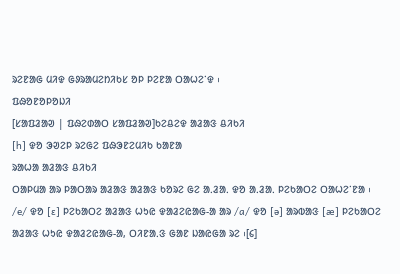ᱨᱮᱱᱟᱜ ᱢᱤᱫ ᱜᱽᱨᱟᱢᱮᱴᱤᱠᱥ ᱚᱞ ᱞᱮᱱᱟ ᱛᱟᱦᱮᱸᱫ ᱾
ᱯᱷᱚᱱᱚᱞᱚᱡᱤ
[ᱥᱟᱯᱲᱟᱣ | ᱯᱷᱮᱰᱟᱛ ᱥᱟᱯᱲᱟᱣ]ᱠᱮᱪᱮᱫ ᱟᱲᱟᱝ ᱪᱤᱠᱤ
[h] ᱫᱚ ᱳᱣᱮᱞ ᱨᱮᱜᱮ ᱯᱷᱳᱱᱮᱢᱤᱠ ᱠᱟᱱᱟ
ᱨᱟᱦᱟ ᱟᱲᱟᱝ ᱪᱤᱠᱤ
ᱛᱟᱞᱢᱟ ᱟᱨ ᱞᱟᱛᱟᱨ ᱟᱲᱟᱝ ᱟᱲᱟᱝ ᱠᱚᱨᱮ ᱜᱮ ᱟᱹᱲᱟᱹ ᱫᱚ ᱟᱹᱲᱟᱹ ᱞᱮᱠᱟᱛᱮ ᱛᱟᱦᱮᱸᱱᱟ ᱾
/e/ ᱫᱚ [ɛ] ᱞᱮᱠᱟᱛᱮ ᱟᱲᱟᱝ ᱦᱩᱭ ᱫᱟᱲᱮᱭᱟᱜ-ᱟ ᱟᱨ /a/ ᱫᱚ [ə] ᱟᱨᱵᱟᱝ [æ] ᱞᱮᱠᱟᱛᱮ ᱟᱲᱟᱝ ᱦᱩᱭ ᱫᱟᱲᱮᱭᱟᱜ-ᱟ, ᱛᱤᱱᱟᱹᱝ ᱜᱟᱱ ᱡᱟᱭᱜᱟ ᱨᱮ ᱾[᱔]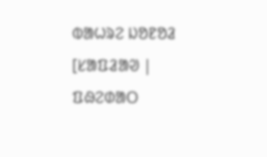ᱵᱟᱦᱨᱮ ᱡᱚᱱᱚᱲ
[ᱥᱟᱯᱲᱟᱣ | ᱯᱷᱮᱰᱟᱛ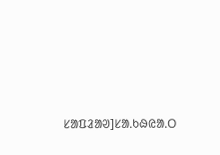ᱥᱟᱯᱲᱟᱣ]ᱥᱟᱹᱠᱷᱭᱟᱹᱛ